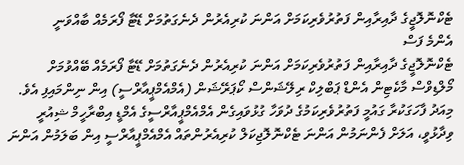ޓެކްނޮލޮޖީގެ ދާއިރާއިން ފަތުރުވެރިކަމަށް އަންނަ ކުރިއެރުން ދެނެގަތުމަށް ޑޭޓާ ފޯރަމެއް ބާއްވަނީ
އެންމެ ފަސް
ޓެކްނޮލޮޖީގެ ދާއިރާއިން ފަތުރުވެރިކަމަށް އަންނަ ކުރިއެރުން ދެނެގަތުމަށް ޑޭޓާ ފޯރަމެއް ބޭއްވުމަށް މޯލްޑިވްސް މާކެޓިން އެންޑް ޕަބްލިކް ރިލޭޝަންސް ކޯޕަރޭޝަން (އެމްއެމްޕީއާރްސީ) އިން ނިންމައިފި އެވެ.
މިއަދު ފާހަގަކުރާ ގައުމީ ފަތުރުވެރިކަމުގެ ދުވަހާ ގުޅުވައިގެން އެމްއެމްޕީއާރްސީގެ އެމްޑީ އިބްރާހީމް ޝިއުރީ ވިދާޅުވީ، އަލަށް ފެންނަމުން އަންނަ ޓެކްނޮލޮޖިކަލް ކުރިއެރުންތައް އެމްއެމްޕީއާރްސީ އިން ބަލަމުން އަންނަ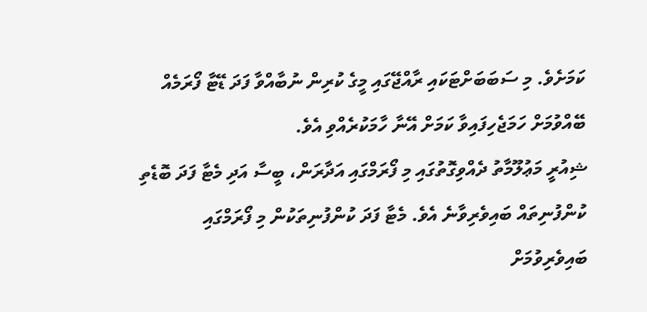ކަމަށެވެ. މި ސަބަބަށްޓަކައި ރާއްޖޭގައި މީގެ ކުރިން ނުބާއްވާ ފަދަ ޑޭޓާ ފޯރަމެއް ބޭއްވުމަށް ހަމަޖެހިފައިވާ ކަމަށް އޭނާ ހާމަކުރެއްވި އެވެ.
ޝިއުރީ މަޢުލޫމާތު ދެއްވިގޮތުގައި މި ފޯރަމްގައި އަދާރަން، ބީސާ އަދި މެޓާ ފަދަ ބޮޑެތި ކުންފުނިތައް ބައިވެރިވާނެ އެވެ. މެޓާ ފަދަ ކުންފުނިތަކުން މި ފޯރަމްގައި ބައިވެރިވުމަށް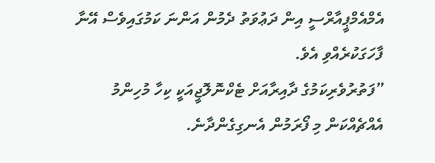އެމްއެމްޕީއާރްސީ އިން ދަޢުވަތު ދެމުން އަންނަ ކަމުގައިވެސް އޭނާ ފާހަގަކުރެއްވި އެވެ.
”ފަތުރުވެރިކަމުގެ ދާއިރާއަށް ޓެކްނޮލޮޖީއަކީ ކިހާ މުހިންމު އެއްޗެއްކަން މި ފޯރަމުން އެނގިގެންދާނެ.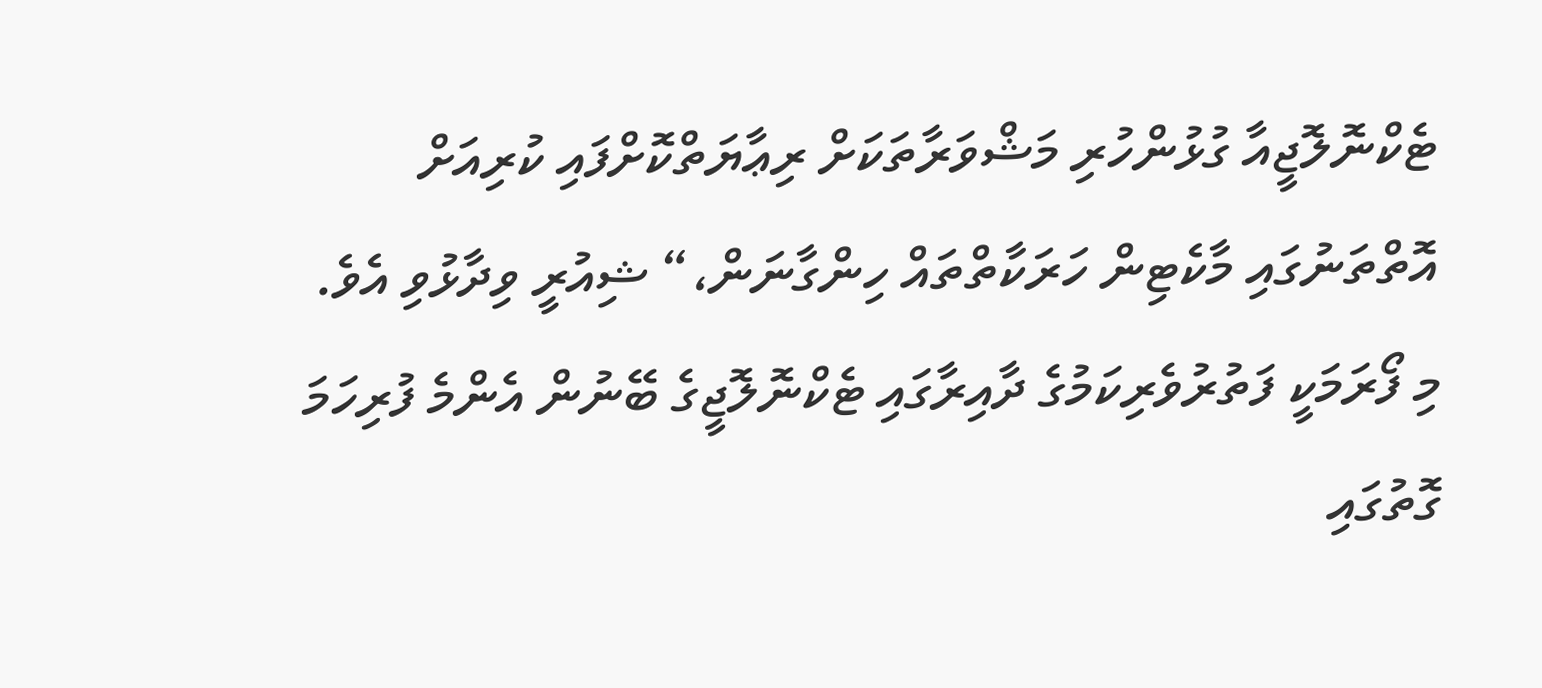ޓެކްނޮލޮޖީއާ ގުޅުންހުރި މަޝްވަރާތަކަށް ރިޢާޔަތްކޮށްފައި ކުރިއަށް އޮތްތަނުގައި މާކެޓިން ހަރަކާތްތައް ހިންގާނަން،“ ޝިއުރީ ވިދާޅުވި އެވެ.
މި ފޯރަމަކީ ފަތުރުވެރިކަމުގެ ދާއިރާގައި ޓެކްނޮލޮޖީގެ ބޭނުން އެންމެ ފުރިހަމަ ގޮތުގައި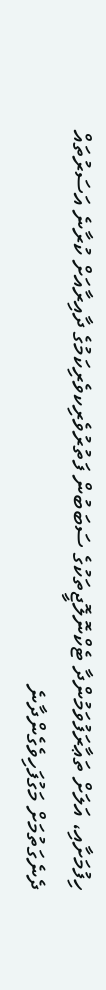ހިފުމަށާއި، އަލަށް ތަޢާރަފުވަމުންދާ ޓެކްނޮލޮޖީތަކުގެ ސަބަބުން ފަތުރުވެރިކވެރިކަމުގެ ދާއިރާއަށް ކުރާނެ އަސަރުތައް ދެނެގަތުމަށް މަގުފަހިވެގެންދާނެ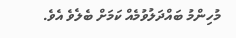މުހިންމު ބައްދަލުވުމެއް ކަމަށް ބެލެވެ އެވެ.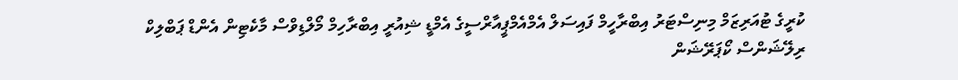ކުރީގެ ޓުއަރިޒަމް މިނިސްޓަރު އިބްރާހީމް ފައިސަލް އެމްއެމްޕީއާރްސީގެ އެމްޑީ ޝިއުރީ އިބްރާހިމް މޯލްޑިވްސް މާކެޓިން އެންޑް ޕަބްލިކް ރިލޭޝަންސް ކޯޕަރޭޝަން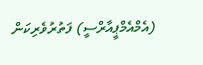(އެމްއެމްޕީއާރްސީ) ފަތުރުވެރިކަން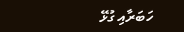ހަބަރާއި ގުޅޭ